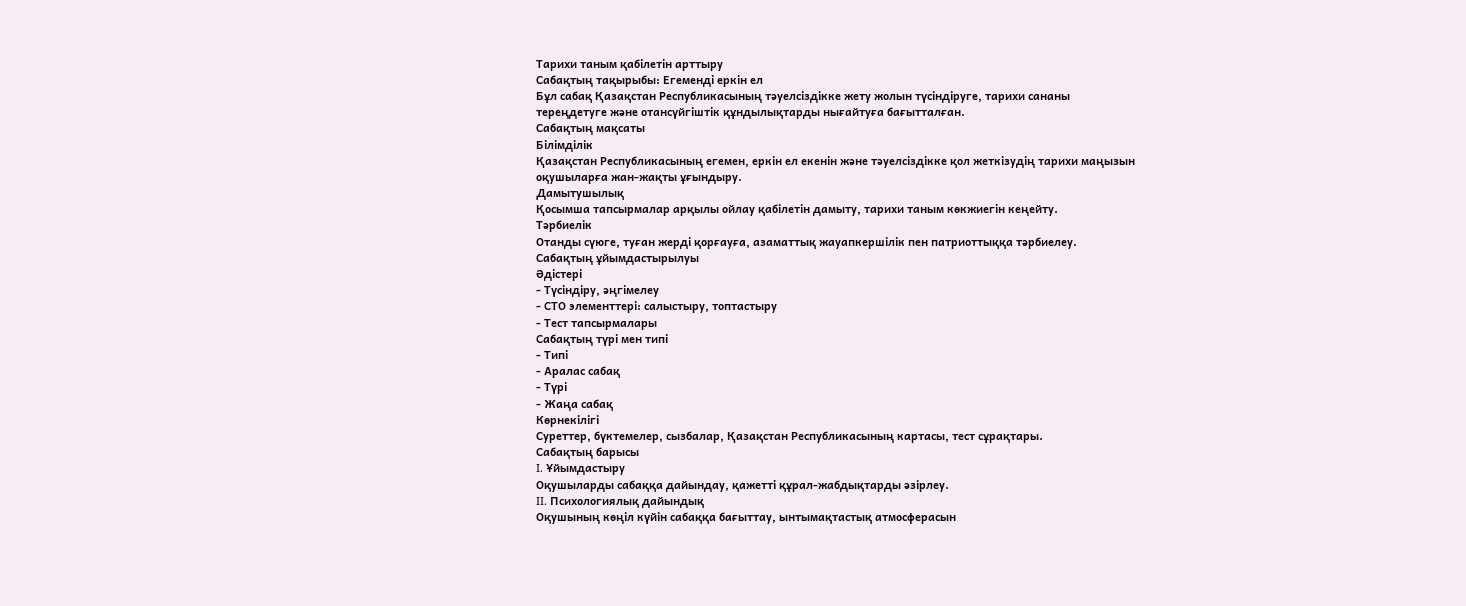Тарихи таным қабілетін арттыру
Сабақтың тақырыбы: Егеменді еркін ел
Бұл сабақ Қазақстан Республикасының тәуелсіздікке жету жолын түсіндіруге, тарихи сананы тереңдетуге және отансүйгіштік құндылықтарды нығайтуға бағытталған.
Сабақтың мақсаты
Білімділік
Қазақстан Республикасының егемен, еркін ел екенін және тәуелсіздікке қол жеткізудің тарихи маңызын оқушыларға жан-жақты ұғындыру.
Дамытушылық
Қосымша тапсырмалар арқылы ойлау қабілетін дамыту, тарихи таным көкжиегін кеңейту.
Тәрбиелік
Отанды сүюге, туған жерді қорғауға, азаматтық жауапкершілік пен патриоттыққа тәрбиелеу.
Сабақтың ұйымдастырылуы
Әдістері
- Түсіндіру, әңгімелеу
- СТО элементтері: салыстыру, топтастыру
- Тест тапсырмалары
Сабақтың түрі мен типі
- Типі
- Аралас сабақ
- Түрі
- Жаңа сабақ
Көрнекілігі
Суреттер, бүктемелер, сызбалар, Қазақстан Республикасының картасы, тест сұрақтары.
Сабақтың барысы
I. Ұйымдастыру
Оқушыларды сабаққа дайындау, қажетті құрал-жабдықтарды әзірлеу.
II. Психологиялық дайындық
Оқушының көңіл күйін сабаққа бағыттау, ынтымақтастық атмосферасын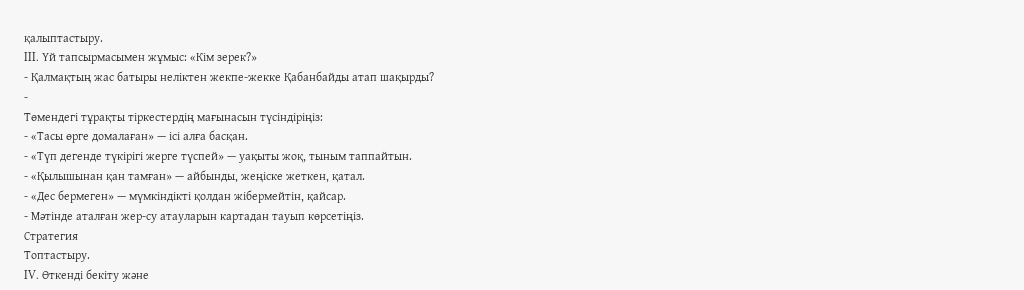қалыптастыру.
III. Үй тапсырмасымен жұмыс: «Кім зерек?»
- Қалмақтың жас батыры неліктен жекпе-жекке Қабанбайды атап шақырды?
-
Төмендегі тұрақты тіркестердің мағынасын түсіндіріңіз:
- «Тасы өрге домалаған» — ісі алға басқан.
- «Түп дегенде түкірігі жерге түспей» — уақыты жоқ, тыным таппайтын.
- «Қылышынан қан тамған» — айбынды, жеңіске жеткен, қатал.
- «Дес бермеген» — мүмкіндікті қолдан жібермейтін, қайсар.
- Мәтінде аталған жер-су атауларын картадан тауып көрсетіңіз.
Стратегия
Топтастыру.
IV. Өткенді бекіту және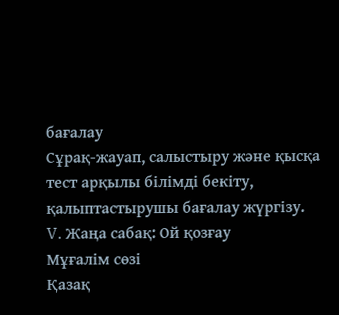бағалау
Сұрақ-жауап, салыстыру және қысқа тест арқылы білімді бекіту, қалыптастырушы бағалау жүргізу.
V. Жаңа сабақ: Ой қозғау
Мұғалім сөзі
Қазақ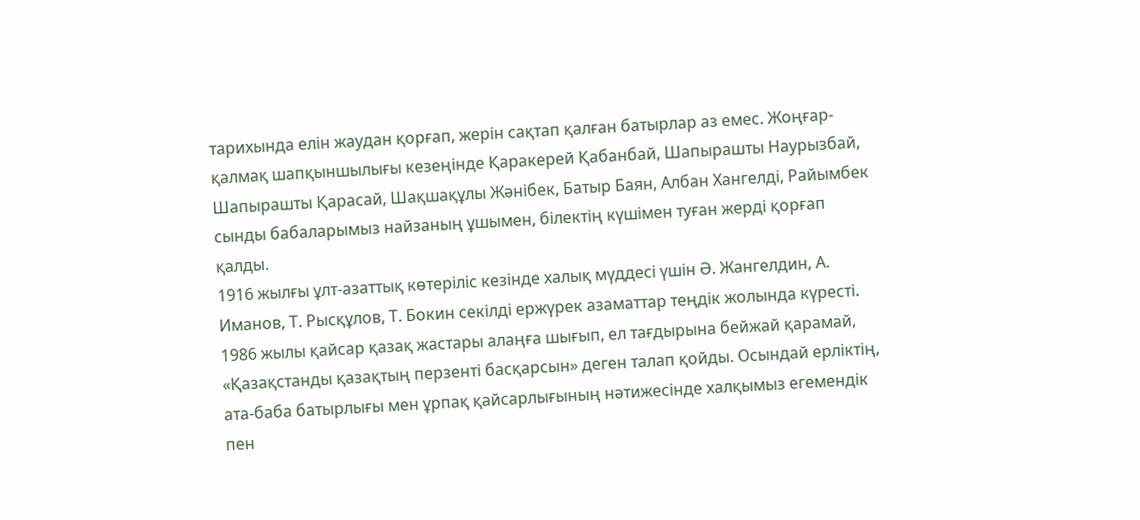тарихында елін жаудан қорғап, жерін сақтап қалған батырлар аз емес. Жоңғар-қалмақ шапқыншылығы кезеңінде Қаракерей Қабанбай, Шапырашты Наурызбай, Шапырашты Қарасай, Шақшақұлы Жәнібек, Батыр Баян, Албан Хангелді, Райымбек сынды бабаларымыз найзаның ұшымен, білектің күшімен туған жерді қорғап қалды.
1916 жылғы ұлт-азаттық көтеріліс кезінде халық мүддесі үшін Ә. Жангелдин, А. Иманов, Т. Рысқұлов, Т. Бокин секілді ержүрек азаматтар теңдік жолында күресті.
1986 жылы қайсар қазақ жастары алаңға шығып, ел тағдырына бейжай қарамай, «Қазақстанды қазақтың перзенті басқарсын» деген талап қойды. Осындай ерліктің, ата-баба батырлығы мен ұрпақ қайсарлығының нәтижесінде халқымыз егемендік пен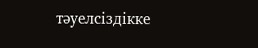тәуелсіздікке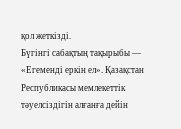қол жеткізді.
Бүгінгі сабақтың тақырыбы — «Егеменді еркін ел». Қазақстан Республикасы мемлекеттік тәуелсіздігін алғанға дейін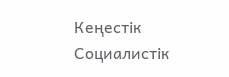Кеңестік Социалистік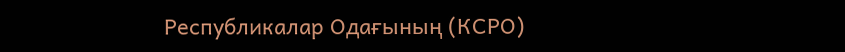Республикалар Одағының (КСРО)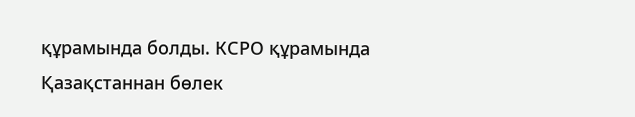құрамында болды. КСРО құрамында Қазақстаннан бөлек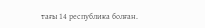тағы 14 республика болған.